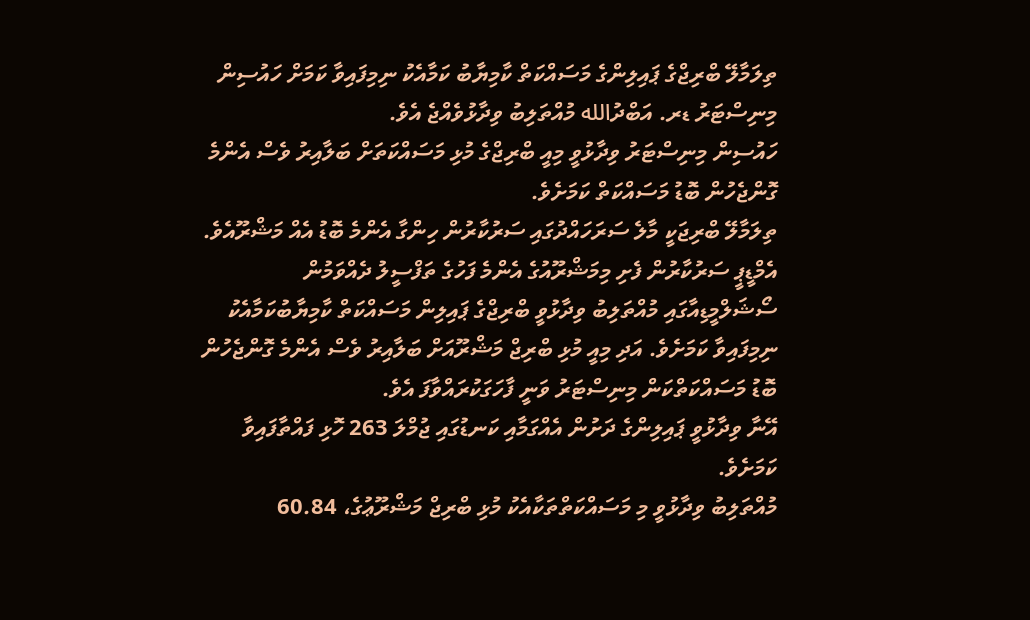ތިލަމާލޭ ބްރިޖްގެ ޕައިލިންގެ މަސައްކަތް ކާމިޔާބު ކަމާއެކު ނިމިފައިވާ ކަމަށް ހައުސިން މިނިސްޓަރު ޑރ. އަބްދުالله މުއްތަލިބު ވިދާޅުވެއްޖެ އެވެ.
ހައުސިން މިނިސްޓަރު ވިދާޅުވީ މިއީ ބްރިޖްގެ މުޅި މަސައްކަތަށް ބަލާއިރު ވެސް އެންމެ ގޮންޖެހުން ބޮޑު މަސައްކަތް ކަމަށެވެ.
ތިލަމާލޭ ބްރިޖަކީ މާލެ ސަރަހައްދުގައި ސަރުކާރުން ހިންގާ އެންމެ ބޮޑު އެއް މަޝްރޫއެވެ.
އެމްޑީޕީ ސަރުކާރުން ފެށި މިމަޝްރޫއުގެ އެންމެ ފަހުގެ ތަފްސީލު ދެއްވަމުން ސޯޝަލްމީޑިއާގައި މުއްތަލިބު ވިދާޅުވީ ބްރިޖްގެ ޕައިލިން މަސައްކަތް ކާމިޔާބުކަމާއެކު ނިމިފައިވާ ކަމަށެވެ. އަދި މިއީ މުޅި ބްރިޖް މަޝްރޫއަށް ބަލާއިރު ވެސް އެންމެ ގޮންޖެހުން ބޮޑު މަސައްކަތްކަން މިނިސްޓަރު ވަނީ ފާހަގަކުރައްވާފަ އެވެ.
އޭނާ ވިދާޅުވީ ޕައިލިންގެ ދަށުން އެއްގަމާއި ކަނޑުގައި ޖުމްލަ 263 ހޮޅި ފައްތާފައިވާ ކަމަށެވެ.
މުއްތަލިބު ވިދާޅުވީ މި މަސައްކަތްތަކާއެކު މުޅި ބްރިޖް މަޝްރޫޢުގެ، 60.84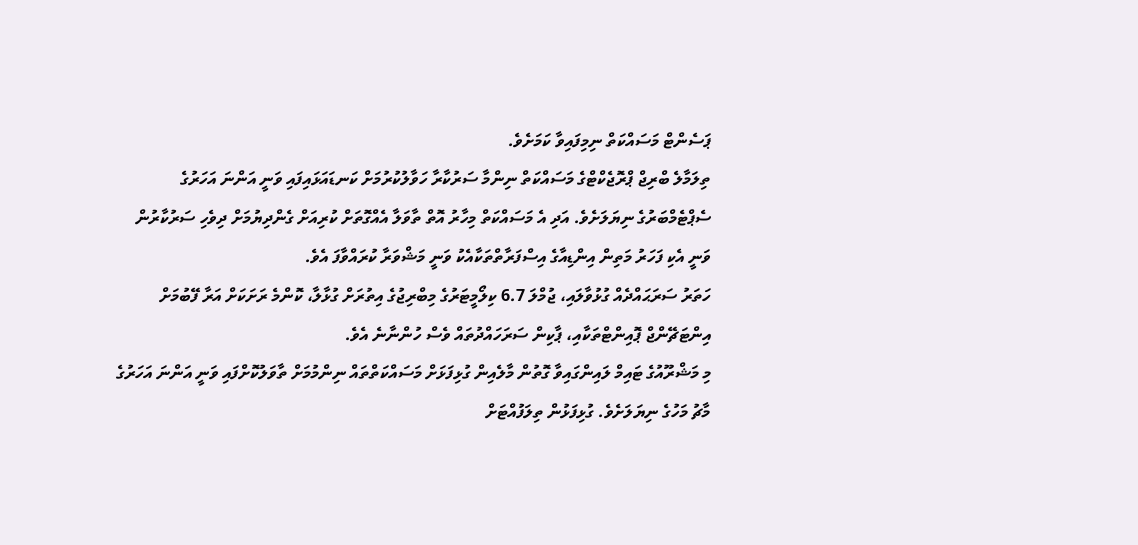ޕަސެންޓް މަސައްކަތް ނިމިފައިވާ ކަމަށެވެ.
ތިލަމާލެ ބްރިޖް ޕްރޮޖެކްޓްގެ މަސައްކަތް ނިންމާ ސަރުކާރާ ހަވާލުކުރުމަށް ކަނޑައަޅައިފައި ވަނީ އަންނަ އަހަރުގެ ސެޕްޓެމްބަރުގެ ނިޔަލަށެވެ. އަދި އެ މަސައްކަތް މިހާރު އޮތް ތާވަލާ އެއްގޮތަށް ކުރިއަށް ގެންދިޔުމަށް ދިވެހި ސަރުކާރުން ވަނީ އެކި ފަހަރު މަތިން އިންޑިއާގެ އިސްފަރާތްތަކާއެކު ވަނީ މަޝްވަރާ ކުރައްވާފަ އެވެ.
ހަތަރު ސަރަޙައްދެއް ގުޅުވާލައި، ޖުމްލަ 6.7 ކިލޯމީޓަރުގެ މިބްރިޖުގެ އިތުރަށް ގުޅާލާ، ކޮންމެ ރަށަކަށް އަރާ ފޭބުމަށް އިންޓަޗޭންޖް ޕޮއިންޓްތަކާއި، ޕާކިން ސަރަހައްދުތައް ވެސް ހުންނާނެ އެވެ.
މި މަޝްރޫއުގެ ޓައިމް ލައިންގައިވާ ގޮތުން މާލެއިން ގުޅިފަޅަށް މަސައްކަތްތައް ނިންމުމަށް ތާވަލުކޮށްފައި ވަނީ އަންނަ އަހަރުގެ މާޗު މަހުގެ ނިޔަލަށެވެ. ގުޅިފަޅުން ތިލަފުއްޓަށް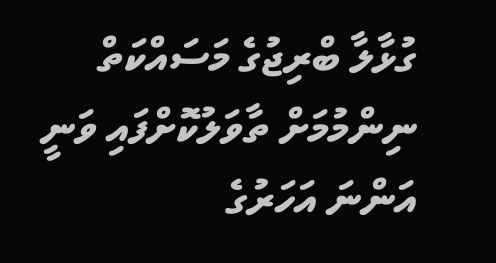ގުޅާލާ ބްރިޖުގެ މަސައްކަތް ނިންމުމަށް ތާވަލުކޮށްފައި ވަނީ އަންނަ އަހަރުގެ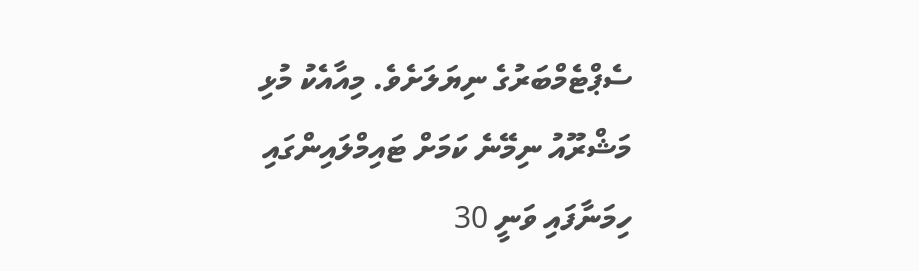ސެޕްޓެމްބަރުގެ ނިޔަލަށެވެ. މިއާއެކު މުޅި މަޝްރޫއު ނިމޭނެ ކަމަށް ޓައިމްލައިންގައި ހިމަނާފައި ވަނީ 30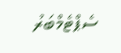ސެޕްޓެމްބަރު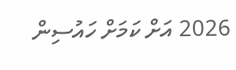2026 އަށް ކަމަށް ހައުސިން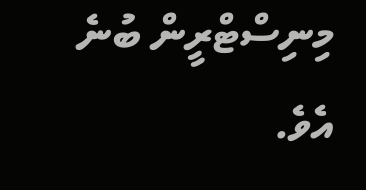މިނިސްޓްރީން ބުނެ އެވެ.